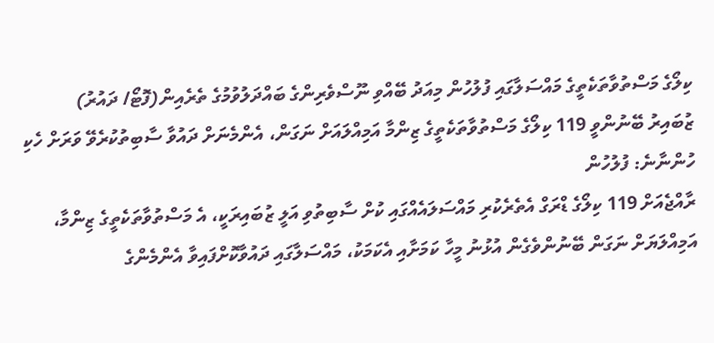ކިލޯގެ މަސްތުވާތަކެތީގެ މައްސަލާގައި ފުލުހުން މިއަދު ބޭއްވި ނޫސްވެރިންގެ ބައްދަލުވުމުގެ ތެރެއިން(ފޮޓޯ/ ދައުރު)
ޒުބައިރު ބޭނުންވީ 119 ކިލޯގެ މަސްތުވާތަކެތީގެ ޒިންމާ އަމިއްލައަށް ނަގަން، އެންމެނަށް ދައުވާ ސާބިތުކުރެވޭ ވަރަށް ހެކި ހުންނާނެ: ފުލުހުން
ރާއްޖެއަށް 119 ކިލޯގެ ޑްރަގް އެތެރެކުރި މައްސަލައެއްގައި ކުށް ސާބިތުވި އަލީ ޒުބައިރަކީ، އެ މަސްތުވާތަކެތީގެ ޒިންމާ، އަމިއްލަޔަށް ނަގަން ބޭނުންވެގެން އުޅުނު މީހާ ކަމަށާއި އެކަމަކު، މައްސަލާގައި ދައުވާކޮށްފައިވާ އެންމެންގެ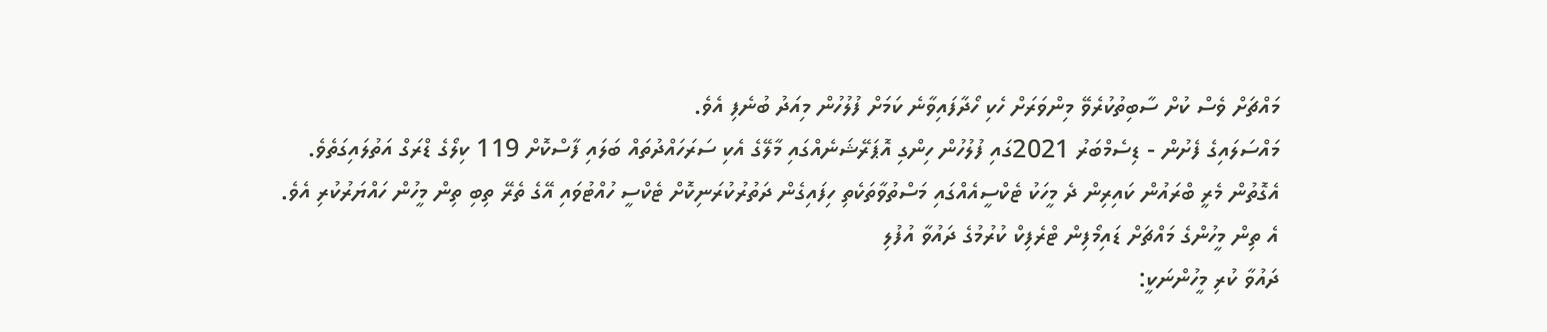މައްޗަށް ވެސް ކުށް ސާބިތުކުރެވޭ މިންވަރަށް ހެކި ހޯދާފައިވާނެ ކަމަށް ފުލުހުން މިއަދު ބުނެފި އެވެ.
މައްސަލައިގެ ފެށުން - ޑިސެމްބަރު 2021ގައި ފުލުހުން ހިންގި އޮޕަރޭޝަނެއްގައި މާލޭގެ އެކި ސަރަހައްދުތައް ބަލައި ފާސްކޮށް 119 ކިލޯގެ ޑްރަގް އަތުލައިގަތެވެ. އެގޮތުން މެރީ ބްރައުން ކައިރިން ދެ މީހަކު ޓެކްސީއެއްގައި މަސްތުވާތަކެތި ހިފައިގެން ދަތުރުކުރަނިކޮށް ޓެކްސީ ހުއްޓުވައި އޭގެ ތެރޭ ތިބި ތިން މީހުން ހައްޔަރުކުރި އެވެ.
އެ ތިން މީހުންގެ މައްޗަށް ޑައިމޯފިން ޓްރެފިކް ކުރުމުގެ ދައުވާ އުފުލި
ދައުވާ ކުރި މީހުންނަކީ: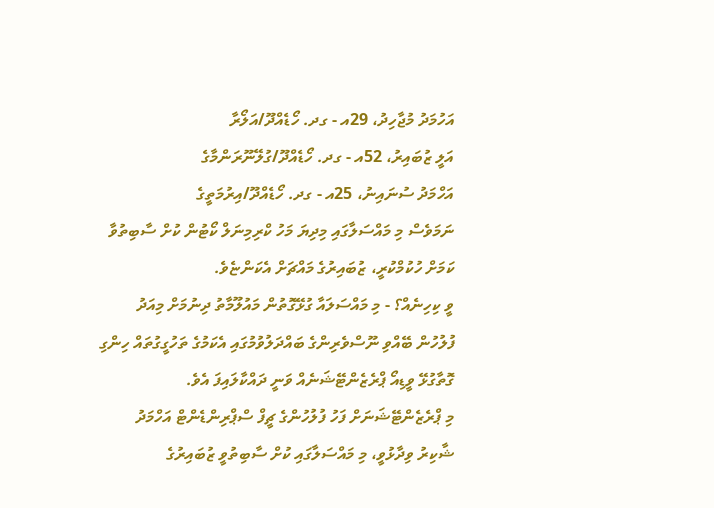އަހުމަދު މުޖާހިދު، 29އ - ގދ. ހޯޑެއްދޫ/އަލޯރާ
އަލީ ޒުބައިރު، 52އ - ގދ. ހޯޑެއްދޫ/ގުލޭނޫރަންމާގެ
އަހްމަދު ސުނައިނު، 25އ - ގދ. ހޯޑެއްދޫ/އިރުމަތީގެ
ނަމަވެސް މި މައްސަލާގައި މިދިޔަ މަހު ކްރިމިނަލް ކޯޓުން ކުށް ސާބިތުވާ ކަމަށް ހުކުމްކުރީ، ޒުބައިރުގެ މައްޗަށް އެކަންޏެވެ.
ވީ ކިހިނެއް؟ - މި މައްސަލައާ ގުޅޭގޮތުން މައުލޫމާތު ދިނުމަށް މިއަދު ފުލުހުން ބޭއްވި ނޫސްވެރިންގެ ބައްދަލުވުމުގައި އެކަމުގެ ތަހުގީގުތައް ހިންގި ގޮތާގުޅޭ ވީޑިއޯ ޕްރެޒެންޓޭޝަނެއް ވަނީ ދައްކާލައިފަ އެވެ.
މި ޕްރެޒެންޓޭޝަނަށް ފަހު ފުލުހުންގެ ޗީފް ސްޕްރިންޑެންޓް އަހްމަދު ޝާކިރު ވިދާޅުވީ، މި މައްސަލާގައި ކުށް ސާބިތުވީ ޒުބައިރުގެ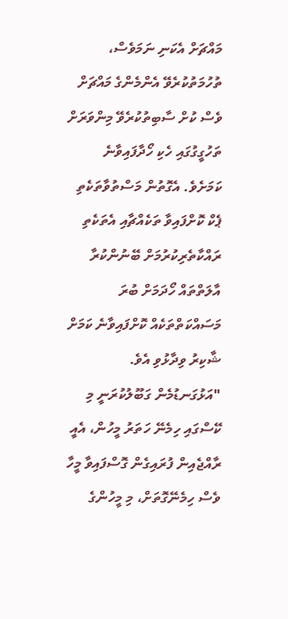މައްޗަށް އެކަނި ނަމަވެސް، ތުހުމަތުކުރެވޭ އެންމެންގެ މައްޗަށް ވެސް ކުށް ސާބިތުކުރެވޭ މިންވަރަށް ތަހުގީގުގައި ހެކި ހޯދާފައިވާނެ ކަމަށެވެ. އެގޮތުން މަސްތުވާތަކެތި ޕެކް ކޮށްފައިވާ ތަކެއްޗާއި އެތަކެތި ރައްކާތެރިކުރުމަށް ބޭނުންކުރާ އާލަތްތައް ހޯދަމަށް ބުރަ މަސައްކަތްތަކެއް ކޮށްފައިވާނެ ކަމަށް ޝާކިރު ވިދާޅުވި އެވެ.
"އަޅުގަނޑުމެން ގަބޫލުކުރަނީ މި ކޭސްގައި ހިމެނޭ ހަތަރު މީހުން، އެއީ ރާއްޖެއިން ފުރައިގެން ގޮސްފައިވާ މީހާ ވެސް ހިމެނޭގޮތަށް، މި މީހުންގެ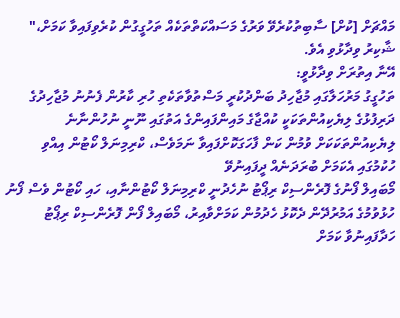މައްޗަށް [ކުށް] ސާބިތުކުރެވޭ ވަރުގެ މަސައްކަތްތަކެއް ތަހުގީގުން ކުރެވިފައިވާ ކަމަށް،" ޝާކިރު ވިދާޅުވި އެވެ.
އޭނާ އިތުރަށް ވިދާޅުވީ:
ތަހުގީގު މަރުހަލާގައި މުޖާހިދު ބަންދުކުރީ މަސްތުވާތަކެތި ހުރި ކާރުން ފެނުނު މުޖާހިދުގެ ދަރިފުޅުގެ ލިޔެކިއުންތަކަކީ ކުއްޖާގެ މައިންފައިންގެ އަތުގައި ނޫނީ ނުހުންނާނެ ލިޔެކިއުންތަކަކަށް ވުމުން ކަން ފާހަގަކޮށްފައިވާ ނަމަވެސް، ކްރިމިނަލް ކޯޓުން އިއްވި ހުކުމުގައި އެކަމަށް ބުރަދަނެއް ދީފައިނުވޭ
މޯބައިލް ފޯނުގެ ފޮރެންސިކް ރިޕޯޓު ނުހެދުނީ ކްރިމިނަލް ކޯޓުންނާއި، ހައި ކޯޓުން ވެސް ފޯނު ހުޅުވުމުގެ އަމުރުދޭން ދެކޮޅު ހެދުމުން ކަމަށްވާއިރު، މޯބައިލް ފޯން ފޮރެންސިކް ރިޕޯޓު ހަދާފައިނުވާ ކަމަށް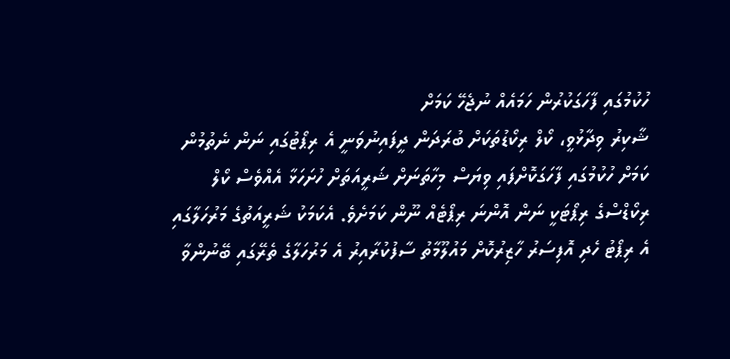ހުކުމުގައި ފާހަގަކުރުން ހަމައެއް ނުޖެހޭ ކަމަށް
ޝާކިރު ވިދާޅުވީ، ކޯލް ރިކޯޑުތަކަށް ބުރަދަން ދީފައިނުވަނީ އެ ރިޕޯޓުގައި ނަން ނެތުމުން ކަމަށް ހުކުމުގައި ފާހަގަކޮށްފައި ވިޔަސް މިހާތަނަށް ޝަރީއަތަށް ހުށަހަޅާ އެއްވެސް ކޯލް ރިކޯޑްސްގެ ރިޕޯޓަކީ ނަން އޮންނަ ރިޕޯޓެއް ނޫން ކަމަށެވެ. އެކަމަކު ޝަރީއަތުގެ މަރުހަލާގައި އެ ރިޕޯޓު ހެދި އޮފިސަރު ހާޒިރުކޮށް މައުލޫމާތު ސާފުކުރާއިރު އެ މަރުހަލާގެ ތެރޭގައި ބޭނުންވާ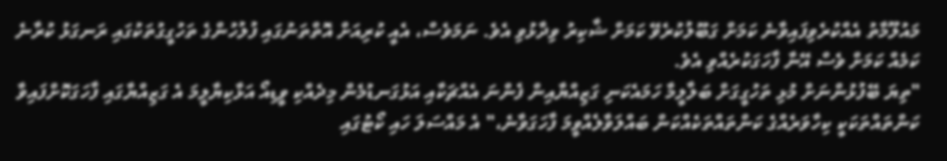މައުލޫމާތު އެއްކުރެވިފައިވާނެ ކަމަށް ގަބޫލުކުރެވޭ ކަމަށް ޝާކިރު ވިދާޅުވި އެވެ. ނަމަވެސް، އެއީ ކުރިއަށް އޮތްތަނުގައި ފުލުހުންގެ ތަހުގީގުތަކުގައި ރަނގަޅު ކުރާނެ ކަމެއް ކަމަށް ވެސް އޭނާ ފާހަގަކުރެއްވި އެވެ.
"ތިޔަ ބޭފުޅުންނަށް މުޅި ތަހުގީގަށް ބަލާލީމާ ހަމައެކަނި ގަޒިއްޔާއިން ފެންނަ އެއްޗަކާއި އަޅުގަނޑުމެން މިދެއްކި ވީޑިއޯ އަޅާކިޔާލީމަ އެ ގަޒިއްޔާގައި ފާހަގަކޮށްފައިވާ ކަންތައްތަކަކީ ކިހާވަރެއްގެ ކަންތައްތަކެއްކަން ބައްލަވާލެއްވީމަ ފާހަގަވާނެ،" އެ މައްސަލަ ހައި ކޯޓުގައި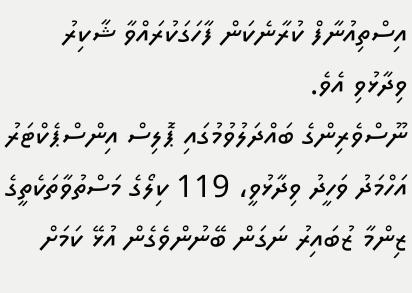އިސްތިއުނާފް ކުރާނެކަން ފާހަގަކުރައްވާ ޝާކިރު ވިދާޅުވި އެވެ.
ނޫސްވެރިންގެ ބައްދަލުވުމުގައި ޕޮލިސް އިންސްޕެކްޓަރު އަހްމަދު ވަހީދު ވިދާޅުވީ، 119 ކިލޯގެ މަސްތުވާތަކެތީގެ ޒިންމާ ޒުބައިރު ނަގަން ބޭނުންވެގެން އުޅޭ ކަމަށް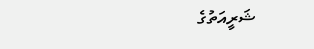ޝަރީއަތުގެ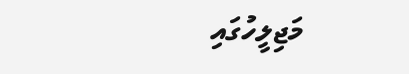މަޖިލީހުގައި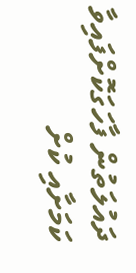ދައުލަތުން ފާހަގަކޮށްފައިވާ ކަމަށާއި ކުށް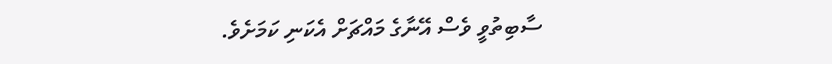ސާބިތުވީ ވެސް އޭނާގެ މައްޗަށް އެކަނި ކަމަށެވެ.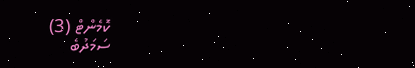ކޮމެންޓް (3)
ސަމަދުބެ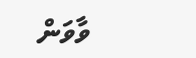ވާވަން